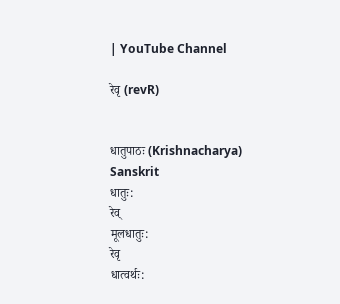| YouTube Channel

रेवृ (revR)


धातुपाठः (Krishnacharya)
Sanskrit
धातुः:
रेव्
मूलधातुः:
रेवृ
धात्वर्थः: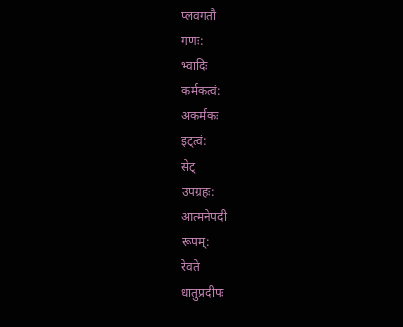प्लवगतौ
गणः:
भ्वादिः
कर्मकत्वं:
अकर्मकः
इट्त्वं:
सेट्
उपग्रहः:
आत्मनेपदी
रूपम्:
रेवते
धातुप्रदीपः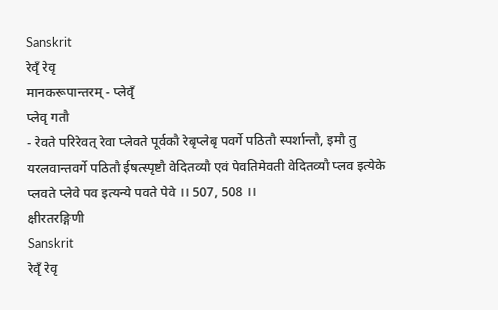Sanskrit
रेवृँ रेवृ
मानकरूपान्तरम् - प्लेवृँ
प्लेवृ गतौ
- रेवते परिरेवत् रेवा प्लेवते पूर्वकौ रेबृप्लेबृ पवर्गे पठितौ स्पर्शान्तौ, इमौ तु यरलवान्तवर्गे पठितौ ईषत्स्पृष्टौ वेदितव्यौ एवं पेवतिमेवती वेदितव्यौ प्लव इत्येके प्लवते प्लेवे पव इत्यन्ये पवते पेवे ।। 507, 508 ।।
क्षीरतरङ्गिणी
Sanskrit
रेवृँ रेवृ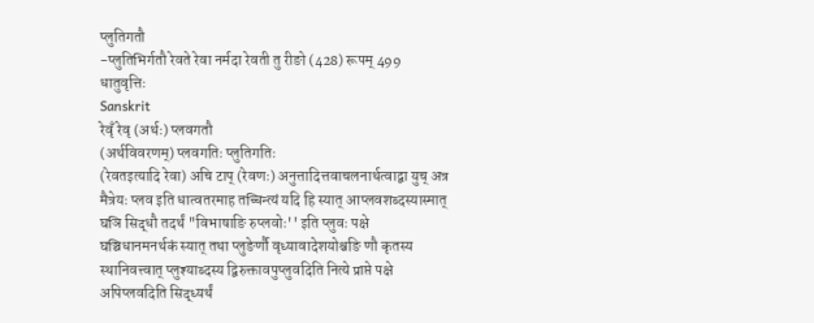प्लुतिगतौ
-प्लुतिभिर्गतौ रेवते रेवा नर्मदा रेवती तु रीङो (428) रूपम् 499
धातुवृत्तिः
Sanskrit
रेवृँ रेवृ (अर्थः) प्लवगतौ
(अर्थविवरणम्) प्लवगतिः प्लुतिगतिः
(रेवतइत्यादि रेवा) अचि टाप् (रेवणः) अनुत्तादित्तवाचलनार्थत्वाद्वा युच् अत्र मैत्रेयः प्लव इति धात्वतरमाह तच्चिन्त्यं यदि हि स्यात् आप्लवशब्दस्यास्मात् घञि सिद्धौ तदर्थं "विभाषाङि रुप्लवोः'' इति प्लुवः पक्षे घञ्चिधानमनर्थकं स्यात् तथा प्लुङेर्णौ वृध्यावादेशयोश्चङि णौ कृतस्य स्थानिवत्त्वात् प्लुश्याब्दस्य द्विरुक्तावपुप्लुवदिति नित्ये प्राप्ते पक्षे अपिप्लवदिति सिद्ध्यर्थं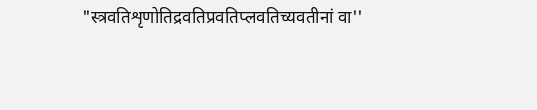"स्त्रवतिशृणोतिद्रवतिप्रवतिप्लवतिच्यवतीनां वा''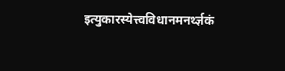इत्युकारस्येत्त्वविधानमनर्थ्ज्ञकं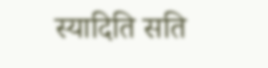स्यादिति सति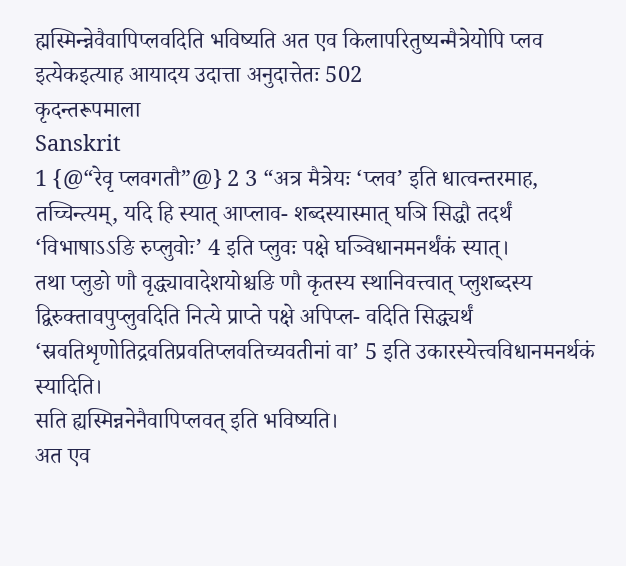ह्मस्मिन्न्नेवैवापिप्लवदिति भविष्यति अत एव किलापरितुष्यन्मैत्रेयोपि प्लव इत्येकइत्याह आयादय उदात्ता अनुदात्तेतः 502
कृदन्तरूपमाला
Sanskrit
1 {@“रेवृ प्लवगतौ”@} 2 3 “अत्र मैत्रेयः ‘प्लव’ इति धात्वन्तरमाह, तच्चिन्त्यम्, यदि हि स्यात् आप्लाव- शब्दस्यास्मात् घञि सिद्धौ तदर्थं ‘विभाषाऽऽङि रुप्लुवोः’ 4 इति प्लुवः पक्षे घञ्विधानमनर्थंकं स्यात्।
तथा प्लुङो णौ वृद्ध्यावादेशयोश्चङि णौ कृतस्य स्थानिवत्त्वात् प्लुशब्दस्य द्विरुक्तावपुप्लुवदिति नित्ये प्राप्ते पक्षे अपिप्ल- वदिति सिद्ध्यर्थं ‘स्रवतिशृणोतिद्रवतिप्रवतिप्लवतिच्यवतीनां वा’ 5 इति उकारस्येत्त्वविधानमनर्थकं स्यादिति।
सति ह्यस्मिन्ननेनैवापिप्लवत् इति भविष्यति।
अत एव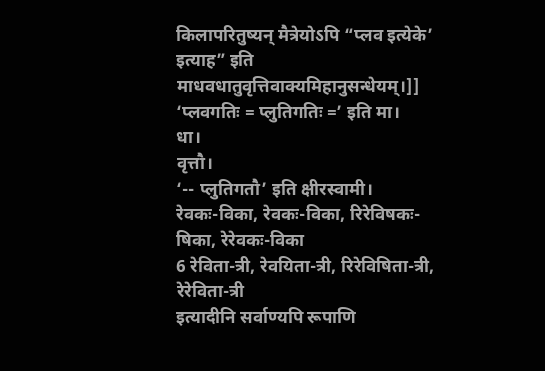किलापरितुष्यन् मैत्रेयोऽपि “प्लव इत्येके’ इत्याह” इति माधवधातुवृत्तिवाक्यमिहानुसन्धेयम्।]] ‘प्लवगतिः = प्लुतिगतिः =’ इति मा।
धा।
वृत्तौ।
‘-- प्लुतिगतौ’ इति क्षीरस्वामी।
रेवकः-विका, रेवकः-विका, रिरेविषकः-षिका, रेरेवकः-विका
6 रेविता-त्री, रेवयिता-त्री, रिरेविषिता-त्री, रेरेविता-त्री
इत्यादीनि सर्वाण्यपि रूपाणि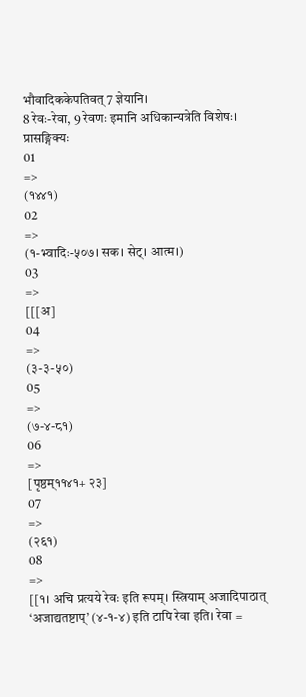भौवादिककेपतिवत् 7 ज्ञेयानि।
8 रेवः-रेवा, 9 रेवणः इमानि अधिकान्यत्रेति विशेषः।
प्रासङ्गिक्यः
01
=>
(१४४१)
02
=>
(१-भ्वादिः-५०७। सक। सेट्। आत्म।)
03
=>
[[[अ]
04
=>
(३-३-५०)
05
=>
(७-४-८१)
06
=>
[पृष्ठम्११४१+ २३]
07
=>
(२६१)
08
=>
[[१। अचि प्रत्यये रेवः इति रूपम्। स्त्रियाम् अजादिपाठात् ‘अजाद्यतष्टाप्’ (४-१-४) इति टापि रेवा इति। रेवा =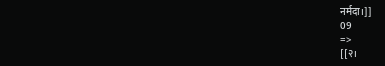नर्मदा।]]
09
=>
[[२।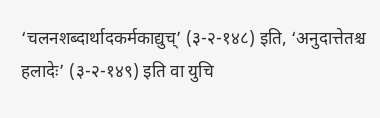‘चलनशब्दार्थादकर्मकाद्युच्’ (३-२-१४८) इति, ‘अनुदात्तेतश्च हलादेः’ (३-२-१४९) इति वा युचि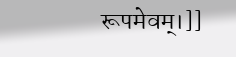रूपमेवम्।]]